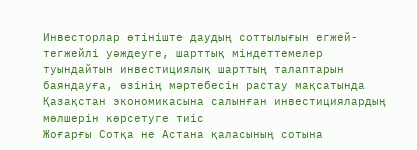Инвесторлар өтініште даудың соттылығын егжей-тегжейлі уәждеуге, шарттық міндеттемелер туындайтын инвестициялық шарттың талаптарын баяндауға, өзінің мәртебесін растау мақсатында Қазақстан экономикасына салынған инвестициялардың мөлшерін көрсетуге тиіс
Жоғарғы Сотқа не Астана қаласының сотына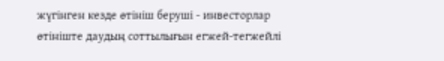жүгінген кезде өтініш беруші - инвесторлар өтініште даудың соттылығын егжей-тегжейлі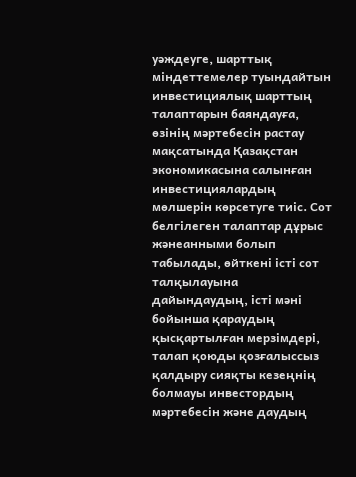уәждеуге, шарттық міндеттемелер туындайтын инвестициялық шарттың талаптарын баяндауға, өзінің мәртебесін растау мақсатында Қазақстан экономикасына салынған инвестициялардың мөлшерін көрсетуге тиіс. Сот белгілеген талаптар дұрыс жәнеанными болып табылады, өйткені істі сот талқылауына дайындаудың, істі мәні бойынша қараудың қысқартылған мерзімдері, талап қоюды қозғалыссыз қалдыру сияқты кезеңнің болмауы инвестордың мәртебесін және даудың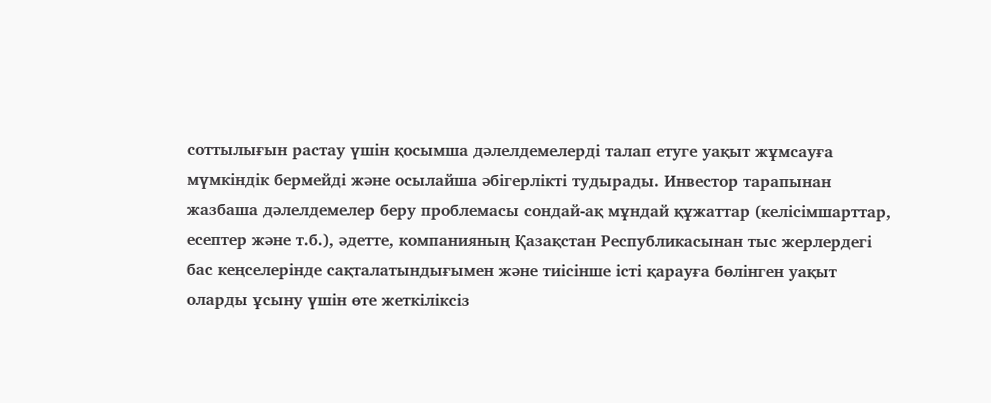соттылығын растау үшін қосымша дәлелдемелерді талап етуге уақыт жұмсауға мүмкіндік бермейді және осылайша әбігерлікті тудырады. Инвестор тарапынан жазбаша дәлелдемелер беру проблемасы сондай-ақ мұндай құжаттар (келісімшарттар, есептер және т.б.), әдетте, компанияның Қазақстан Республикасынан тыс жерлердегі бас кеңселерінде сақталатындығымен және тиісінше істі қарауға бөлінген уақыт оларды ұсыну үшін өте жеткіліксіз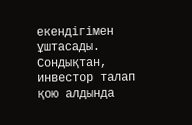екендігімен ұштасады. Сондықтан, инвестор талап қою алдында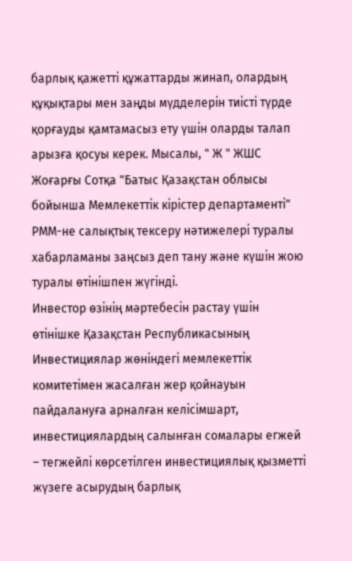барлық қажетті құжаттарды жинап, олардың құқықтары мен заңды мүдделерін тиісті түрде қорғауды қамтамасыз ету үшін оларды талап арызға қосуы керек. Мысалы, " Ж " ЖШС Жоғарғы Сотқа "Батыс Қазақстан облысы бойынша Мемлекеттік кірістер департаменті" РММ-не салықтық тексеру нәтижелері туралы хабарламаны заңсыз деп тану және күшін жою туралы өтінішпен жүгінді.
Инвестор өзінің мәртебесін растау үшін өтінішке Қазақстан Республикасының Инвестициялар жөніндегі мемлекеттік комитетімен жасалған жер қойнауын пайдалануға арналған келісімшарт, инвестициялардың салынған сомалары егжей – тегжейлі көрсетілген инвестициялық қызметті жүзеге асырудың барлық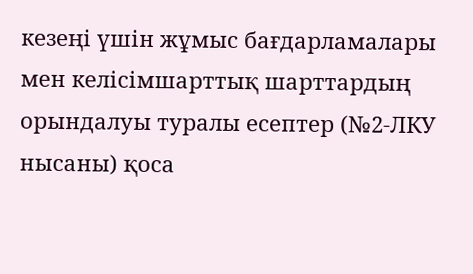кезеңі үшін жұмыс бағдарламалары мен келісімшарттық шарттардың орындалуы туралы есептер (№2-ЛКУ нысаны) қоса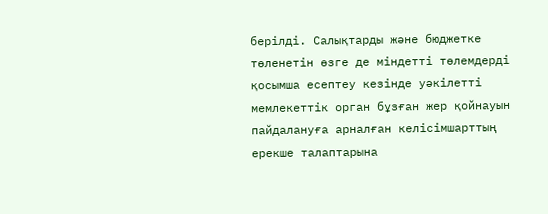берілді. Салықтарды және бюджетке төленетін өзге де міндетті төлемдерді қосымша есептеу кезінде уәкілетті мемлекеттік орган бұзған жер қойнауын пайдалануға арналған келісімшарттың ерекше талаптарына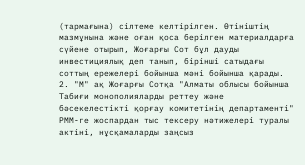(тармағына) сілтеме келтірілген. Өтініштің мазмұнына және оған қоса берілген материалдарға сүйене отырып, Жоғарғы Сот бұл дауды инвестициялық деп танып, бірінші сатыдағы соттың ережелері бойынша мәні бойынша қарады. 2. "М" ақ Жоғарғы Сотқа "Алматы облысы бойынша Табиғи монополияларды реттеу және бәсекелестікті қорғау комитетінің департаменті" РММ-ге жоспардан тыс тексеру нәтижелері туралы актіні, нұсқамаларды заңсыз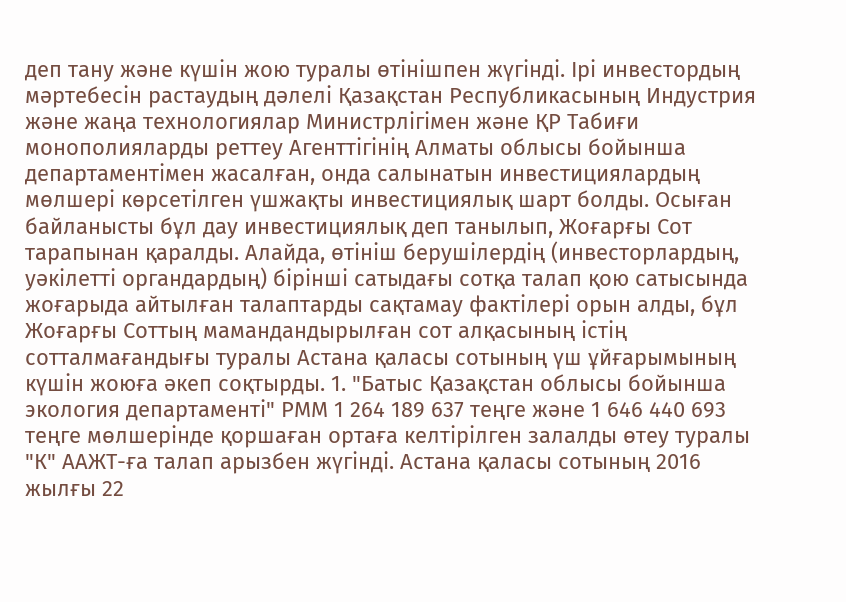деп тану және күшін жою туралы өтінішпен жүгінді. Ірі инвестордың мәртебесін растаудың дәлелі Қазақстан Республикасының Индустрия және жаңа технологиялар Министрлігімен және ҚР Табиғи монополияларды реттеу Агенттігінің Алматы облысы бойынша департаментімен жасалған, онда салынатын инвестициялардың мөлшері көрсетілген үшжақты инвестициялық шарт болды. Осыған байланысты бұл дау инвестициялық деп танылып, Жоғарғы Сот тарапынан қаралды. Алайда, өтініш берушілердің (инвесторлардың, уәкілетті органдардың) бірінші сатыдағы сотқа талап қою сатысында жоғарыда айтылған талаптарды сақтамау фактілері орын алды, бұл Жоғарғы Соттың мамандандырылған сот алқасының істің сотталмағандығы туралы Астана қаласы сотының үш ұйғарымының күшін жоюға әкеп соқтырды. 1. "Батыс Қазақстан облысы бойынша экология департаменті" РММ 1 264 189 637 теңге және 1 646 440 693 теңге мөлшерінде қоршаған ортаға келтірілген залалды өтеу туралы "К" ААЖТ-ға талап арызбен жүгінді. Астана қаласы сотының 2016 жылғы 22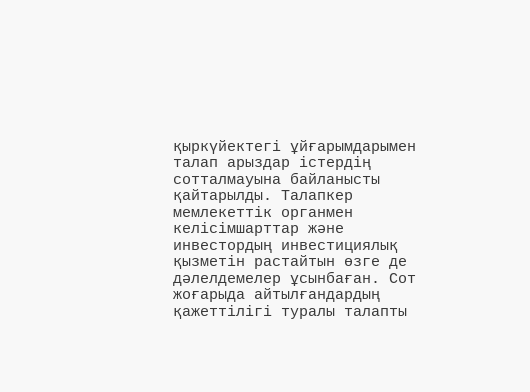қыркүйектегі ұйғарымдарымен талап арыздар істердің сотталмауына байланысты қайтарылды. Талапкер мемлекеттік органмен келісімшарттар және инвестордың инвестициялық қызметін растайтын өзге де дәлелдемелер ұсынбаған. Сот жоғарыда айтылғандардың қажеттілігі туралы талапты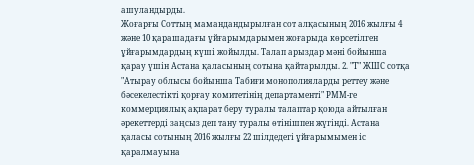ашуландырды.
Жоғарғы Соттың мамандандырылған сот алқасының 2016 жылғы 4 және 10 қарашадағы ұйғарымдарымен жоғарыда көрсетілген ұйғарымдардың күші жойылды. Талап арыздар мәні бойынша қарау үшін Астана қаласының сотына қайтарылды. 2. "Т" ЖШС сотқа "Атырау облысы бойынша Табиғи монополияларды реттеу және бәсекелестікті қорғау комитетінің департаменті" РММ-ге коммерциялық ақпарат беру туралы талаптар қоюда айтылған әрекеттерді заңсыз деп тану туралы өтінішпен жүгінді. Астана қаласы сотының 2016 жылғы 22 шілдедегі ұйғарымымен іс қаралмауына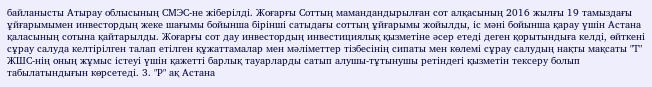байланысты Атырау облысының СМЭС-не жіберілді. Жоғарғы Соттың мамандандырылған сот алқасының 2016 жылғы 19 тамыздағы ұйғарымымен инвестордың жеке шағымы бойынша бірінші сатыдағы соттың ұйғарымы жойылды, іс мәні бойынша қарау үшін Астана қаласының сотына қайтарылды. Жоғарғы сот дау инвестордың инвестициялық қызметіне әсер етеді деген қорытындыға келді, өйткені сұрау салуда келтірілген талап етілген құжаттамалар мен мәліметтер тізбесінің сипаты мен көлемі сұрау салудың нақты мақсаты "Т" ЖШС-нің оның жұмыс істеуі үшін қажетті барлық тауарларды сатып алушы-тұтынушы ретіндегі қызметін тексеру болып табылатындығын көрсетеді. 3. "Р" ақ Астана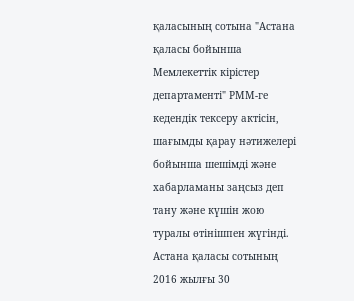қаласының сотына "Астана қаласы бойынша Мемлекеттік кірістер департаменті" РММ-ге кедендік тексеру актісін, шағымды қарау нәтижелері бойынша шешімді және хабарламаны заңсыз деп тану және күшін жою туралы өтінішпен жүгінді. Астана қаласы сотының 2016 жылғы 30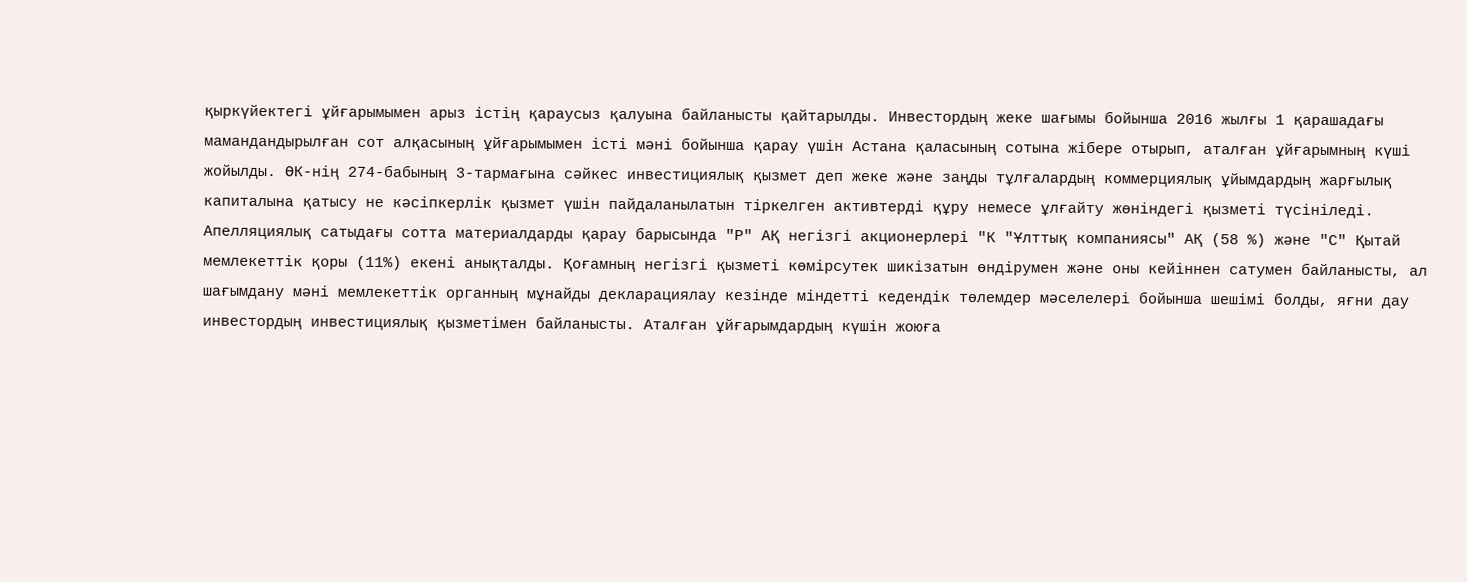қыркүйектегі ұйғарымымен арыз істің қараусыз қалуына байланысты қайтарылды. Инвестордың жеке шағымы бойынша 2016 жылғы 1 қарашадағы мамандандырылған сот алқасының ұйғарымымен істі мәні бойынша қарау үшін Астана қаласының сотына жібере отырып, аталған ұйғарымның күші жойылды. ӨК-нің 274-бабының 3-тармағына сәйкес инвестициялық қызмет деп жеке және заңды тұлғалардың коммерциялық ұйымдардың жарғылық капиталына қатысу не кәсіпкерлік қызмет үшін пайдаланылатын тіркелген активтерді құру немесе ұлғайту жөніндегі қызметі түсініледі. Апелляциялық сатыдағы сотта материалдарды қарау барысында "Р" АҚ негізгі акционерлері "К "Ұлттық компаниясы" АҚ (58 %) және "С" Қытай мемлекеттік қоры (11%) екені анықталды. Қоғамның негізгі қызметі көмірсутек шикізатын өндірумен және оны кейіннен сатумен байланысты, ал шағымдану мәні мемлекеттік органның мұнайды декларациялау кезінде міндетті кедендік төлемдер мәселелері бойынша шешімі болды, яғни дау инвестордың инвестициялық қызметімен байланысты. Аталған ұйғарымдардың күшін жоюға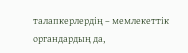талапкерлердің – мемлекеттік органдардың да,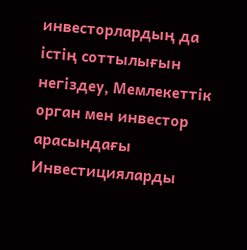инвесторлардың да істің соттылығын негіздеу, Мемлекеттік орган мен инвестор арасындағы Инвестицияларды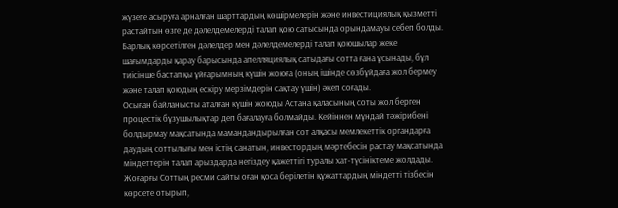жүзеге асыруға арналған шарттардың көшірмелерін және инвестициялық қызметті растайтын өзге де дәлелдемелерді талап қою сатысында орындамауы себеп болды. Барлық көрсетілген дәлелдер мен дәлелдемелерді талап қоюшылар жеке шағымдарды қарау барысында апелляциялық сатыдағы сотта ғана ұсынады, бұл тиісінше бастапқы ұйғарымның күшін жоюға (оның ішінде сөзбұйдаға жол бермеу және талап қоюдың ескіру мерзімдерін сақтау үшін) әкеп соғады.
Осыған байланысты аталған күшін жоюды Астана қаласының соты жол берген процестік бұзушылықтар деп бағалауға болмайды. Кейіннен мұндай тәжірибені болдырмау мақсатында мамандандырылған сот алқасы мемлекеттік органдарға даудың соттылығы мен істің санатын, инвестордың мәртебесін растау мақсатында міндеттерін талап арыздарда негіздеу қажеттігі туралы хат-түсініктеме жолдады. Жоғарғы Соттың ресми сайты оған қоса берілетін құжаттардың міндетті тізбесін көрсете отырып,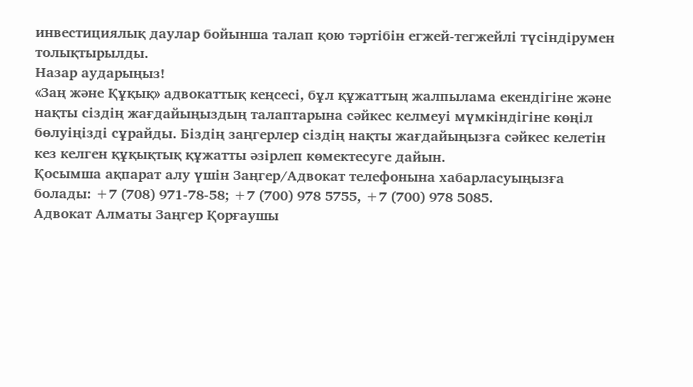инвестициялық даулар бойынша талап қою тәртібін егжей-тегжейлі түсіндірумен толықтырылды.
Назар аударыңыз!
«Заң және Құқық» адвокаттық кеңсесі, бұл құжаттың жалпылама екендігіне және нақты сіздің жағдайыңыздың талаптарына сәйкес келмеуі мүмкіндігіне көңіл бөлуіңізді сұрайды. Біздің заңгерлер сіздің нақты жағдайыңызға сәйкес келетін кез келген құқықтық құжатты әзірлеп көмектесуге дайын.
Қосымша ақпарат алу үшін Заңгер/Адвокат телефонына хабарласуыңызға болады: +7 (708) 971-78-58; +7 (700) 978 5755, +7 (700) 978 5085.
Адвокат Алматы Заңгер Қорғаушы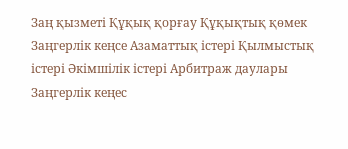Заң қызметі Құқық қорғау Құқықтық қөмек Заңгерлік кеңсе Азаматтық істері Қылмыстық істері Әкімшілік істері Арбитраж даулары Заңгерлік кеңес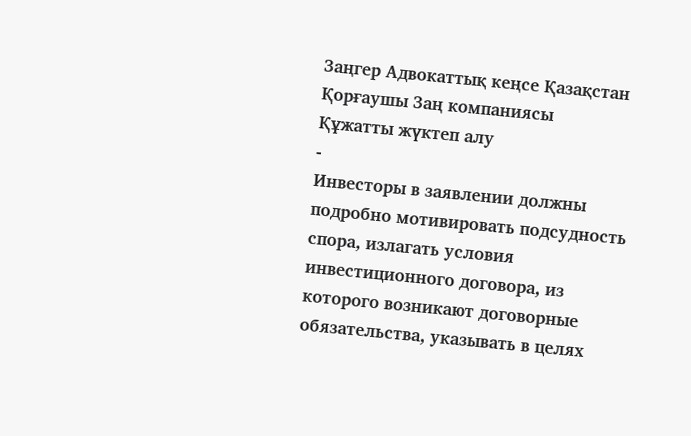Заңгер Адвокаттық кеңсе Қазақстан Қорғаушы Заң компаниясы
Құжатты жүктеп алу
-
Инвесторы в заявлении должны подробно мотивировать подсудность спора, излагать условия инвестиционного договора, из которого возникают договорные обязательства, указывать в целях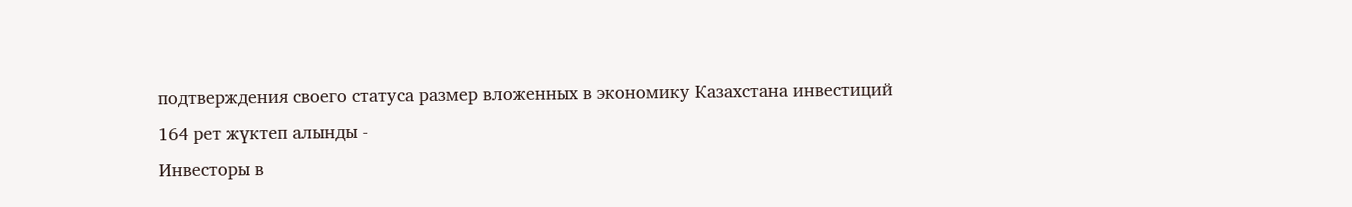подтверждения своего статуса размер вложенных в экономику Казахстана инвестиций
164 рет жүктеп алынды -
Инвесторы в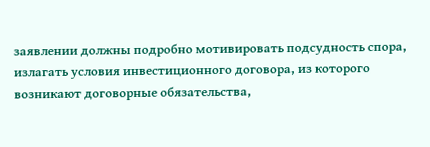заявлении должны подробно мотивировать подсудность спора, излагать условия инвестиционного договора, из которого возникают договорные обязательства,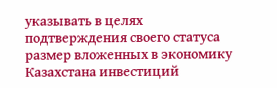указывать в целях подтверждения своего статуса размер вложенных в экономику Казахстана инвестиций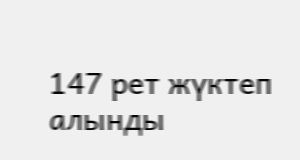147 рет жүктеп алынды